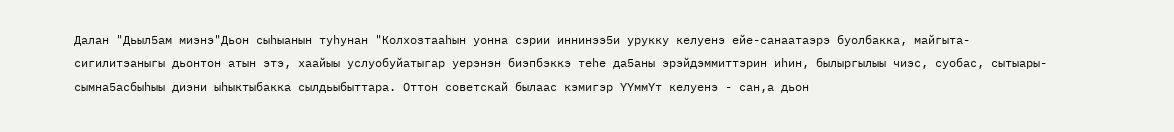Далан "Дьыл5ам миэнэ"Дьон сыhыанын туhунан "Колхозтааhын уонна сэрии иннинээ5и урукку келуенэ ейе-санаатаэрэ буолбакка, майгыта-сигилитэаныгы дьонтон атын этэ, хаайыы услуобуйатыгар уерэнэн биэпбэккэ теhе да5аны эрэйдэммиттэрин иhин, былыргылыы чиэс, суобас, сытыары-сымна5асбыhыы диэни ыhыктыбакка сылдьыбыттара. Оттон советскай былаас кэмигэр YYммYт келуенэ - сан,а дьон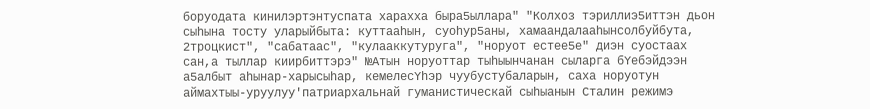боруодата кинилэртэнтуспата харахха быра5ыллара" "Колхоз тэриллиэ5иттэн дьон сыhына тосту уларыйбыта: куттааhын, суоhур5аны, хамаандалааhынсолбуйбута, 2троцкист", "сабатаас", "кулааккутуруга", "норуот естее5е" диэн суостаах сан,а тыллар киирбиттэрэ" №Атын норуоттар тыhыынчанан сыларга бYебэйдээн а5албыт аhынар-харысыhар, кемелесYhэр чуубустубаларын, саха норуотун аймахтыы-уруулуу'патриархальнай гуманистическай сыhыанын Сталин режимэ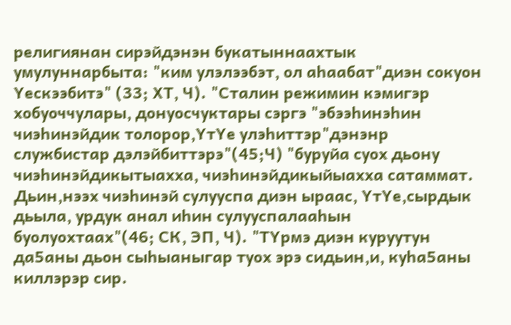религиянан сирэйдэнэн букатыннаахтык умулуннарбыта: "ким улэлээбэт, ол аhаабат"диэн сокуон Yескээбитэ" (33; ХТ, Ч). "Сталин режимин кэмигэр хобуоччулары, донуосчуктары сэргэ "эбээhинэhин чиэhинэйдик толорор,YтYе улэhиттэр"дэнэнр службистар дэлэйбиттэрэ"(45;Ч) "буруйа суох дьону чиэhинэйдикытыахха, чиэhинэйдикыйыахха сатаммат. Дьин,нээх чиэhинэй сулууспа диэн ыраас, YтYе,сырдык дьыла, урдук анал иhин сулууспалааhын буолуохтаах"(46; СК, ЭП, Ч). "ТYрмэ диэн куруутун да5аны дьон сыhыаныгар туох эрэ сидьин,и, куhа5аны киллэрэр сир.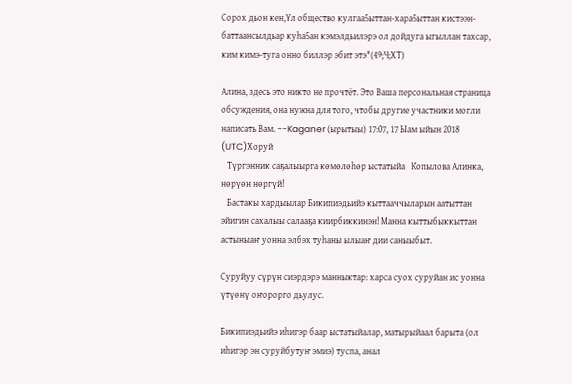Сорох дьон кен,Yл общество кулгаа5ыттан-хара5ыттан кистээн-баттаансылдьар куhа5ан кэмэлдьилэрэ ол дойдуга ыгыллан тахсар, ким кимэ-туга онно биллэр эбит этэ"(49;Ч;ХТ)

Алина, здесь это никто не прочтёт. Это Ваша персональная страница обсуждения, она нужна для того, чтобы другие участники могли написать Вам. --Kaganer (ырытыы) 17:07, 17 Ыам ыйын 2018 (UTC)Хоруй
   Түргэнник саҕалыырга көмөлөһөр ыстатыйа   Копылова Алинка, нөрүөн нөргүй!
   Бастакы хардыылар Бикипиэдьийэ кыттааччыларын аатыттан эйигин сахалыы салааҕа киирбиккинэн! Манна кыттыбыккыттан астыныаҥ уонна элбэх туһаны ылыаҥ дии саныыбыт.

Суруйуу сүрүн сиэрдэрэ манныктар: харса суох суруйан ис уонна үтүөнү оҥорорго дьулус.

Бикипиэдьийэ иһигэр баар ыстатыйалар, матырыйаал барыта (ол иһигэр эн суруйбутуҥ эмиэ) туспа, анал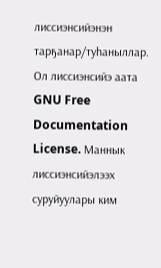лиссиэнсийэнэн тарҕанар/туһаныллар. Ол лиссиэнсийэ аата GNU Free Documentation License. Маннык лиссиэнсийэлээх суруйуулары ким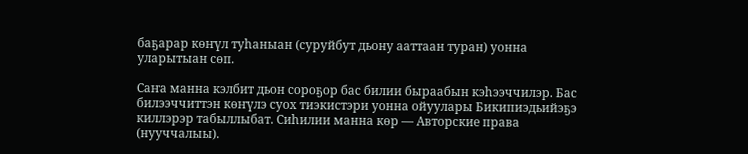баҕарар көҥүл туһаныан (суруйбут дьону ааттаан туран) уонна уларытыан сөп.

Саҥа манна кэлбит дьон сороҕор бас билии быраабын кэһээччилэр. Бас билээччиттэн көҥүлэ суох тиэкистэри уонна ойуулары Бикипиэдьийэҕэ киллэрэр табыллыбат. Сиһилии манна көр — Авторские права (нууччалыы).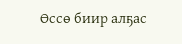Өссө биир алҕас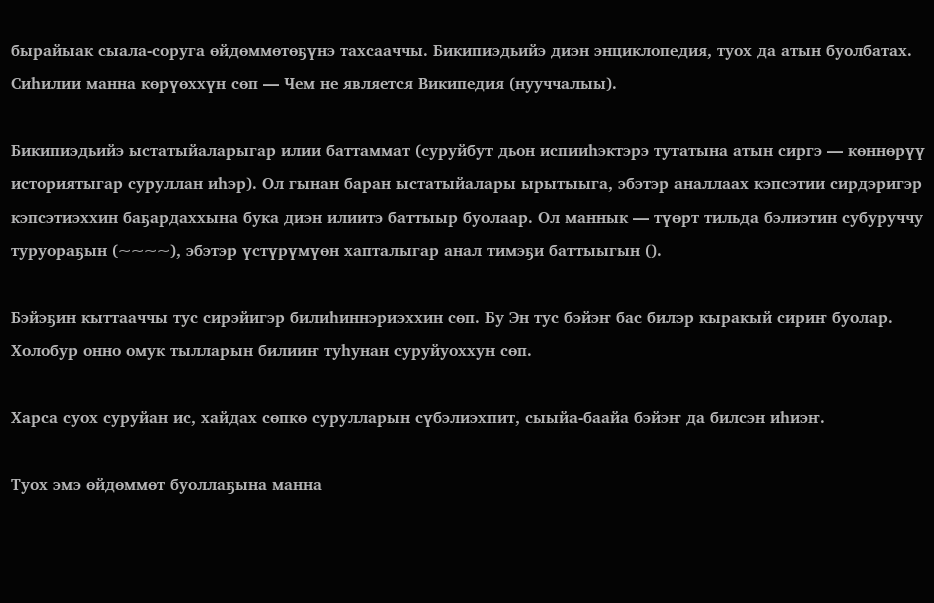бырайыак сыала-соруга өйдөммөтөҕүнэ тахсааччы. Бикипиэдьийэ диэн энциклопедия, туох да атын буолбатах. Сиһилии манна көрүөххүн сөп — Чем не является Википедия (нууччалыы).

Бикипиэдьийэ ыстатыйаларыгар илии баттаммат (суруйбут дьон испииһэктэрэ тутатына атын сиргэ — көннөрүү историятыгар суруллан иһэр). Ол гынан баран ыстатыйалары ырытыыга, эбэтэр аналлаах кэпсэтии сирдэригэр кэпсэтиэххин баҕардаххына бука диэн илиитэ баттыыр буолаар. Ол маннык — түөрт тильда бэлиэтин субуруччу туруораҕын (~~~~), эбэтэр үстүрүмүөн хапталыгар анал тимэҕи баттыыгын ().

Бэйэҕин кыттааччы тус сирэйигэр билиһиннэриэххин сөп. Бу Эн тус бэйэҥ бас билэр кыракый сириҥ буолар. Холобур онно омук тылларын билииҥ туһунан суруйуоххун сөп.

Харса суох суруйан ис, хайдах сөпкө сурулларын сүбэлиэхпит, сыыйа-баайа бэйэҥ да билсэн иһиэҥ.

Туох эмэ өйдөммөт буоллаҕына манна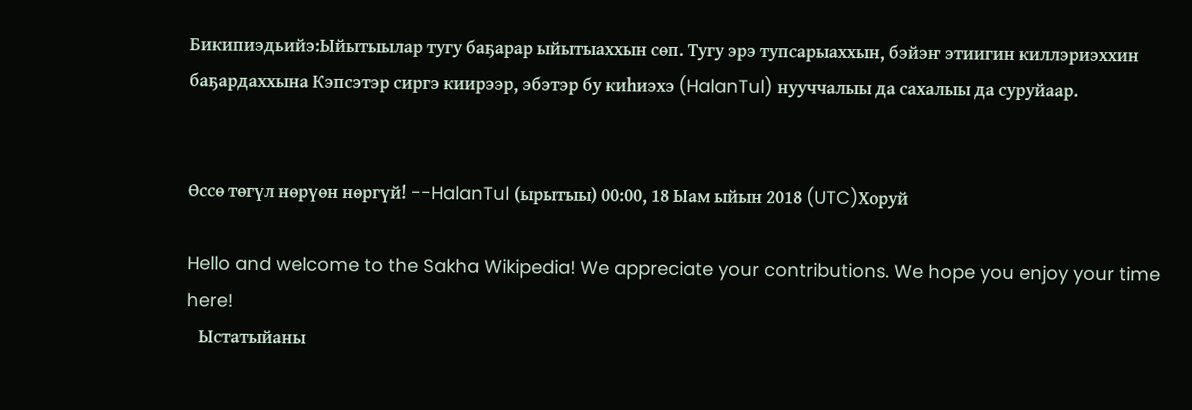Бикипиэдьийэ:Ыйытыылар тугу баҕарар ыйытыаххын сөп. Тугу эрэ тупсарыаххын, бэйэҥ этиигин киллэриэххин баҕардаххына Кэпсэтэр сиргэ киирээр, эбэтэр бу киһиэхэ (HalanTul) нууччалыы да сахалыы да суруйаар.


Өссө төгүл нөрүөн нөргүй! --HalanTul (ырытыы) 00:00, 18 Ыам ыйын 2018 (UTC)Хоруй

Hello and welcome to the Sakha Wikipedia! We appreciate your contributions. We hope you enjoy your time here!
   Ыстатыйаны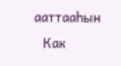ааттааһын
   Как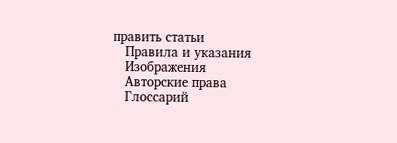править статьи
   Правила и указания
   Изображения
   Авторские права
   Глоссарий